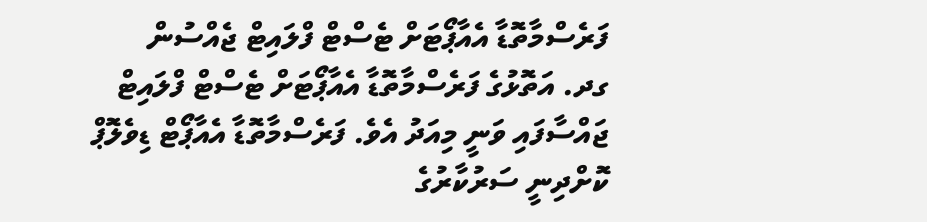ފަރެސްމާތޮޑާ އެއާޕޯޓަށް ޓެސްޓް ފްލައިޓް ޖެއްސުން
ގދ. އަތޮޅުގެ ފަރެސްމާތޮޑާ އެއާޕޯޓަށް ޓެސްޓް ފްލައިޓް ޖައްސާފައި ވަނީ މިއަދު އެވެ. ފަރެސްމާތޮޑާ އެއާޕޯޓް ޑިވެލޮޕް ކޮށްދިނީ ސަރުކާރުގެ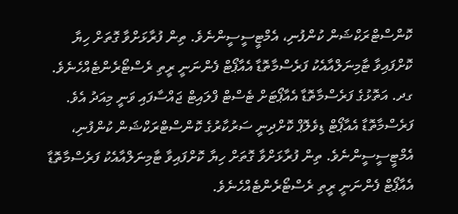ކޮންސްޓްރަކްޝަން ކުންފުނި، އެމްޓީސީސީންނެވެ. ތިން ފުރާޅަށްވާ ގޮތަށް ހިޔާ ކޮށްފައިވާ ޓާމިނަލްއާއެކު ފަރެސްމާތޮޑާ އެއާޕޯޓް ފެންނަނީ ރީތި ރެސްޓޯރެންޓެއްހެނެވެ.
ގދ. އަތޮޅުގެ ފަރެސްމާތޮޑާ އެއާޕޯޓަށް ޓެސްޓް ފްލައިޓް ޖައްސާފައި ވަނީ މިއަދު އެވެ. ފަރެސްމާތޮޑާ އެއާޕޯޓް ޑިވެލޮޕް ކޮށްދިނީ ސަރުކާރުގެ ކޮންސްޓްރަކްޝަން ކުންފުނި، އެމްޓީސީސީންނެވެ. ތިން ފުރާޅަށްވާ ގޮތަށް ހިޔާ ކޮށްފައިވާ ޓާމިނަލްއާއެކު ފަރެސްމާތޮޑާ އެއާޕޯޓް ފެންނަނީ ރީތި ރެސްޓޯރެންޓެއްހެނެވެ.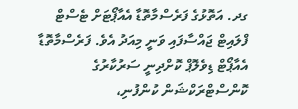ގދ. އަތޮޅުގެ ފަރެސްމާތޮޑާ އެއާޕޯޓަށް ޓެސްޓް ފްލައިޓް ޖައްސާފައި ވަނީ މިއަދު އެވެ. ފަރެސްމާތޮޑާ އެއާޕޯޓް ޑިވެލޮޕް ކޮށްދިނީ ސަރުކާރުގެ ކޮންސްޓްރަކްޝަން ކުންފުނި،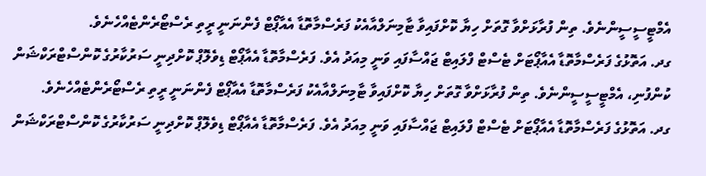އެމްޓީސީސީންނެވެ. ތިން ފުރާޅަށްވާ ގޮތަށް ހިޔާ ކޮށްފައިވާ ޓާމިނަލްއާއެކު ފަރެސްމާތޮޑާ އެއާޕޯޓް ފެންނަނީ ރީތި ރެސްޓޯރެންޓެއްހެނެވެ.
ގދ. އަތޮޅުގެ ފަރެސްމާތޮޑާ އެއާޕޯޓަށް ޓެސްޓް ފްލައިޓް ޖައްސާފައި ވަނީ މިއަދު އެވެ. ފަރެސްމާތޮޑާ އެއާޕޯޓް ޑިވެލޮޕް ކޮށްދިނީ ސަރުކާރުގެ ކޮންސްޓްރަކްޝަން ކުންފުނި، އެމްޓީސީސީންނެވެ. ތިން ފުރާޅަށްވާ ގޮތަށް ހިޔާ ކޮށްފައިވާ ޓާމިނަލްއާއެކު ފަރެސްމާތޮޑާ އެއާޕޯޓް ފެންނަނީ ރީތި ރެސްޓޯރެންޓެއްހެނެވެ.
ގދ. އަތޮޅުގެ ފަރެސްމާތޮޑާ އެއާޕޯޓަށް ޓެސްޓް ފްލައިޓް ޖައްސާފައި ވަނީ މިއަދު އެވެ. ފަރެސްމާތޮޑާ އެއާޕޯޓް ޑިވެލޮޕް ކޮށްދިނީ ސަރުކާރުގެ ކޮންސްޓްރަކްޝަން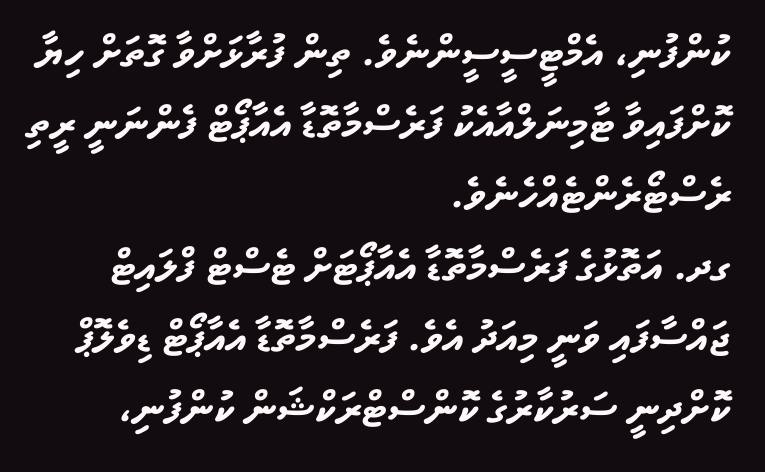ކުންފުނި، އެމްޓީސީސީންނެވެ. ތިން ފުރާޅަށްވާ ގޮތަށް ހިޔާ ކޮށްފައިވާ ޓާމިނަލްއާއެކު ފަރެސްމާތޮޑާ އެއާޕޯޓް ފެންނަނީ ރީތި ރެސްޓޯރެންޓެއްހެނެވެ.
ގދ. އަތޮޅުގެ ފަރެސްމާތޮޑާ އެއާޕޯޓަށް ޓެސްޓް ފްލައިޓް ޖައްސާފައި ވަނީ މިއަދު އެވެ. ފަރެސްމާތޮޑާ އެއާޕޯޓް ޑިވެލޮޕް ކޮށްދިނީ ސަރުކާރުގެ ކޮންސްޓްރަކްޝަން ކުންފުނި،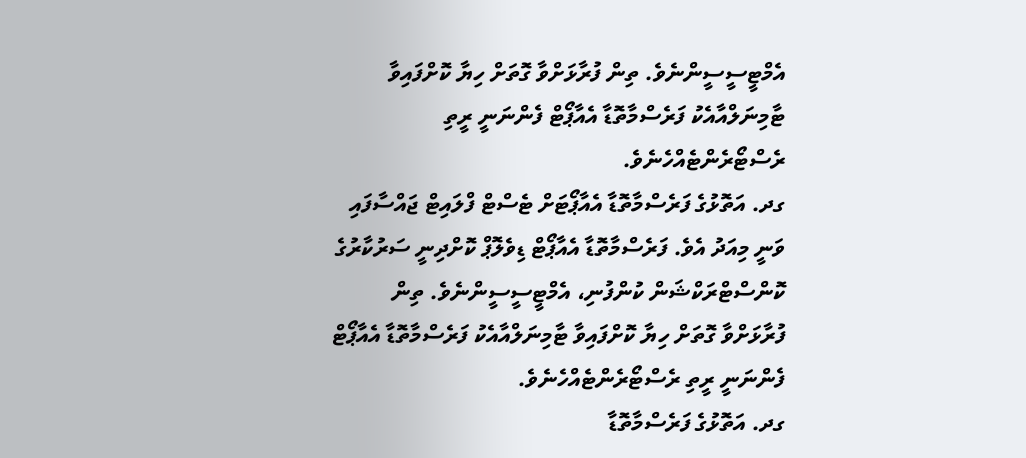އެމްޓީސީސީންނެވެ. ތިން ފުރާޅަށްވާ ގޮތަށް ހިޔާ ކޮށްފައިވާ ޓާމިނަލްއާއެކު ފަރެސްމާތޮޑާ އެއާޕޯޓް ފެންނަނީ ރީތި ރެސްޓޯރެންޓެއްހެނެވެ.
ގދ. އަތޮޅުގެ ފަރެސްމާތޮޑާ އެއާޕޯޓަށް ޓެސްޓް ފްލައިޓް ޖައްސާފައި ވަނީ މިއަދު އެވެ. ފަރެސްމާތޮޑާ އެއާޕޯޓް ޑިވެލޮޕް ކޮށްދިނީ ސަރުކާރުގެ ކޮންސްޓްރަކްޝަން ކުންފުނި، އެމްޓީސީސީންނެވެ. ތިން ފުރާޅަށްވާ ގޮތަށް ހިޔާ ކޮށްފައިވާ ޓާމިނަލްއާއެކު ފަރެސްމާތޮޑާ އެއާޕޯޓް ފެންނަނީ ރީތި ރެސްޓޯރެންޓެއްހެނެވެ.
ގދ. އަތޮޅުގެ ފަރެސްމާތޮޑާ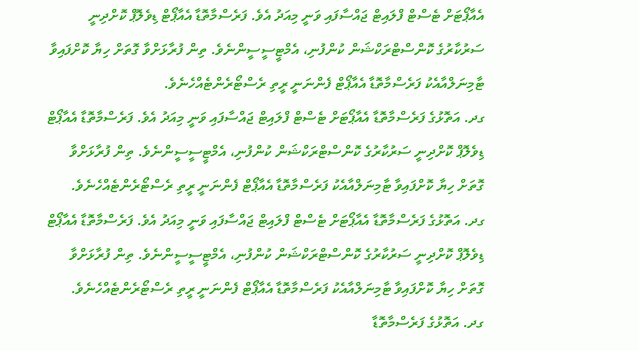އެއާޕޯޓަށް ޓެސްޓް ފްލައިޓް ޖައްސާފައި ވަނީ މިއަދު އެވެ. ފަރެސްމާތޮޑާ އެއާޕޯޓް ޑިވެލޮޕް ކޮށްދިނީ ސަރުކާރުގެ ކޮންސްޓްރަކްޝަން ކުންފުނި، އެމްޓީސީސީންނެވެ. ތިން ފުރާޅަށްވާ ގޮތަށް ހިޔާ ކޮށްފައިވާ ޓާމިނަލްއާއެކު ފަރެސްމާތޮޑާ އެއާޕޯޓް ފެންނަނީ ރީތި ރެސްޓޯރެންޓެއްހެނެވެ.
ގދ. އަތޮޅުގެ ފަރެސްމާތޮޑާ އެއާޕޯޓަށް ޓެސްޓް ފްލައިޓް ޖައްސާފައި ވަނީ މިއަދު އެވެ. ފަރެސްމާތޮޑާ އެއާޕޯޓް ޑިވެލޮޕް ކޮށްދިނީ ސަރުކާރުގެ ކޮންސްޓްރަކްޝަން ކުންފުނި، އެމްޓީސީސީންނެވެ. ތިން ފުރާޅަށްވާ ގޮތަށް ހިޔާ ކޮށްފައިވާ ޓާމިނަލްއާއެކު ފަރެސްމާތޮޑާ އެއާޕޯޓް ފެންނަނީ ރީތި ރެސްޓޯރެންޓެއްހެނެވެ.
ގދ. އަތޮޅުގެ ފަރެސްމާތޮޑާ އެއާޕޯޓަށް ޓެސްޓް ފްލައިޓް ޖައްސާފައި ވަނީ މިއަދު އެވެ. ފަރެސްމާތޮޑާ އެއާޕޯޓް ޑިވެލޮޕް ކޮށްދިނީ ސަރުކާރުގެ ކޮންސްޓްރަކްޝަން ކުންފުނި، އެމްޓީސީސީންނެވެ. ތިން ފުރާޅަށްވާ ގޮތަށް ހިޔާ ކޮށްފައިވާ ޓާމިނަލްއާއެކު ފަރެސްމާތޮޑާ އެއާޕޯޓް ފެންނަނީ ރީތި ރެސްޓޯރެންޓެއްހެނެވެ.
ގދ. އަތޮޅުގެ ފަރެސްމާތޮޑާ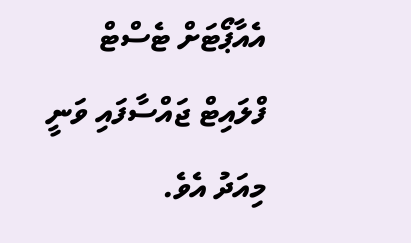އެއާޕޯޓަށް ޓެސްޓް ފްލައިޓް ޖައްސާފައި ވަނީ މިއަދު އެވެ.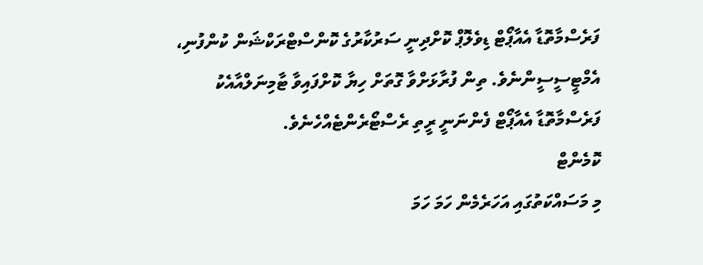ފަރެސްމާތޮޑާ އެއާޕޯޓް ޑިވެލޮޕް ކޮށްދިނީ ސަރުކާރުގެ ކޮންސްޓްރަކްޝަން ކުންފުނި، އެމްޓީސީސީންނެވެ. ތިން ފުރާޅަށްވާ ގޮތަށް ހިޔާ ކޮށްފައިވާ ޓާމިނަލްއާއެކު ފަރެސްމާތޮޑާ އެއާޕޯޓް ފެންނަނީ ރީތި ރެސްޓޯރެންޓެއްހެނެވެ.
ކޮމެންޓް
މި މަސައްކަތުގައި އަހަރެމެން ހަމަ ހަމަ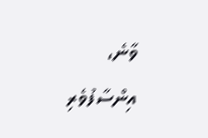ވާނެ، އިންސާފުވެރި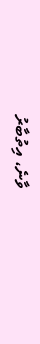ވާނެ، އިތުބާރު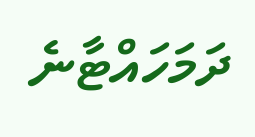ދަމަހައްޓާނެ